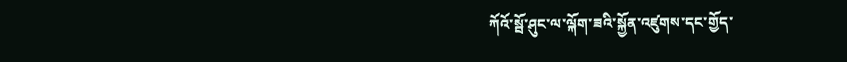ཀོའོ་སྦོ་ཤུང་ལ་ལྐོག་ཟའི་སྐྱོན་འཛུགས་དང་གྱོད་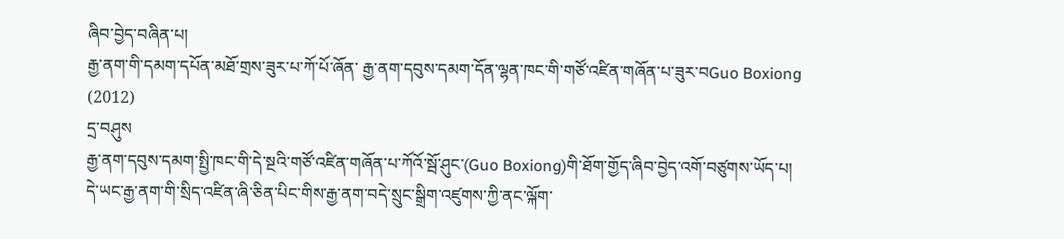ཞིབ་བྱེད་བཞིན་པ།
རྒྱ་ནག་གི་དམག་དཔོན་མཐོ་གྲས་ཟུར་པ་ཀོ་པོ་ཞོན་ རྒྱ་ནག་དབུས་དམག་དོན་ལྷན་ཁང་གི་གཙོ་འཛིན་གཞོན་པ་ཟུར་བGuo Boxiong (2012)
དྲ་བཤུས
རྒྱ་ནག་དབུས་དམག་སྤྱི་ཁང་གི་དེ་སྔའི་གཙོ་འཛིན་གཞོན་པ་ཀོའོ་སྦོ་ཤུང་(Guo Boxiong)གི་ཐོག་གྱོད་ཞིབ་བྱེད་འགོ་བཙུགས་ཡོད་པ།
དེ་ཡང་རྒྱ་ནག་གི་སྲིད་འཛིན་ཞི་ཅིན་པིང་གིས་རྒྱ་ནག་བདེ་སྲུང་སྒྲིག་འཛུགས་ཀྱི་ནང་ལྐོག་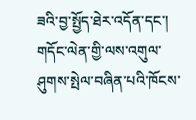ཟའི་བྱ་སྤྱོད་ཐེར་འདོན་དང་། གདོང་ལེན་གྱི་ལས་འགུལ་ཤུགས་སྤེལ་བཞིན་པའི་ཁོངས་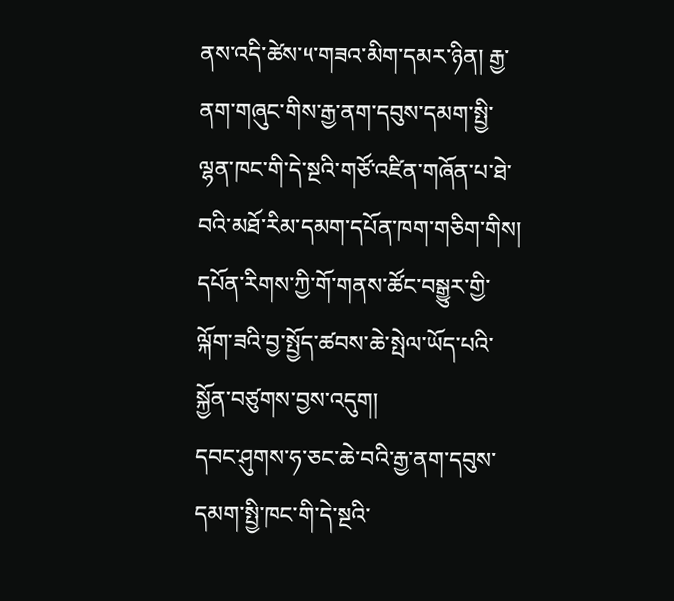ནས་འདི་ཚེས་༥་གཟའ་མིག་དམར་ཉིན། རྒྱ་ནག་གཞུང་གིས་རྒྱ་ནག་དབུས་དམག་སྤྱི་ལྷན་ཁང་གི་དེ་སྔའི་གཙོ་འཛིན་གཞོན་པ་ཐེ་བའི་མཐོ་རིམ་དམག་དཔོན་ཁག་གཅིག་གིས། དཔོན་རིགས་ཀྱི་གོ་གནས་ཚོང་བསྒྱུར་གྱི་ལྐོག་ཟའི་བྱ་སྤྱོད་ཚབས་ཆེ་སྤེལ་ཡོད་པའི་སྐྱོན་བཙུགས་བྱས་འདུག།
དབང་ཤུགས་ཧ་ཅང་ཆེ་བའི་རྒྱ་ནག་དབུས་དམག་སྤྱི་ཁང་གི་དེ་སྔའི་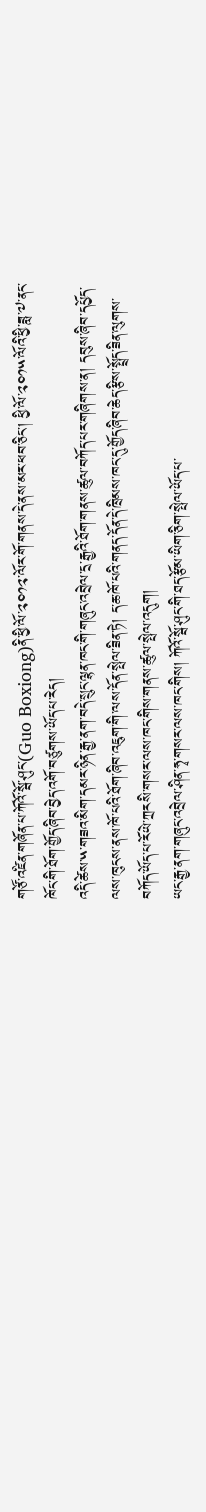གཙོ་འཛིན་གཞོན་པ་ཀོའོ་སྦོ་ཤུང་(Guo Boxiong)ནི་ཕྱི་ལོ་༢༠༡༢་ལོར་གོ་གནས་དེ་ནས་མར་ཕབ་ཅིང་། ཕྱི་ལོ་༢༠༡༥་ལོའི་ཕྱི་ཟླ་༧་ནང་ཁོང་གི་ཐོག་གྱོད་ཞིབ་བྱེད་འགོ་བཙུགས་ཡོད་པ་རེད།
འདི་ཚེས་༥་གཟའ་མིག་དམར་ཉིན་རྒྱ་ནག་བདེ་སྲུང་ལྷན་ཁང་གི་གཞུང་འབྲེལ་དྲ་རྒྱའི་ཐོག་གནས་ཚུལ་བཀོད་པར་གཞིགས་ན། དབུས་ཞིབ་དཔྱོད་ལས་ཁུངས་ནས་ཁོ་པའི་ཐོག་ཞིབ་འཇུག་གི་ལས་དོན་སྤེལ་ཟིན་ཏེ། ད་ཆ་ཁོ་པའི་གནད་དོན་དེ་ཁྲིམས་ཁང་དུ་གྱོད་ཞིབ་ཆེད་རྩིས་སྤྲོད་ཟིན་ལུགས་བཀོད་ཡོད་པ་རོཡེ་ཀྲརསི་གསར་ལས་ཁང་གིས་གནས་ཚུལ་སྤེལ་འདུག།
ཡང་རྒྱ་ནག་གཞུང་འབྲེལ་ཤིན་ཧྭ་གསར་ལས་ཁང་གིས། ཀོའོ་སྦོ་ཤུང་གི་ཐད་རྩོམ་ཡིག་ཅིག་སྤེལ་ཡོད་པ་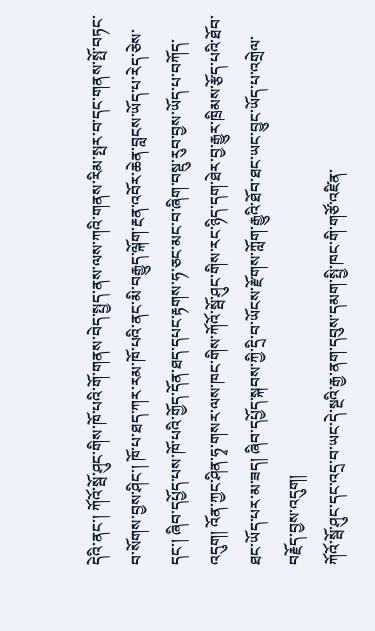དེའི་ནང་། ཀོའོ་སྦོ་ཤུང་གིས་ཁོ་པའི་གོ་གནས་བེད་སྤྱད་ནས་ལས་ཀའི་གནས་རིམ་སྤར་བ་དང་གནས་སྤོ་བཏང་བ་སོགས་བྱས་ཤིང་། ཁོ་པ་ཐད་ཀར་རམ་ཁོ་པའི་ནང་མི་བརྒྱུད་ལྐོག་རྔན་འབོར་ཆེན་བླངས་ཡོད་པ་རེད་ཅེས་དང་། ཞིབ་དཔྱོད་པས་ཁོ་པའི་གྱོད་དོན་ཐད་དཔང་རྟགས་ཧ་ཅང་མང་བ་ཞིག་བསྡུ་རུབ་བྱས་ཡོད་པ་བཀོད་འདུག། འོན་ཀྱང་ཤིན་ཧྭ་གསར་ལས་ཁང་གིས་ཀོའོ་སྦོ་ཤུང་གིས་རང་ཉིད་དག་ཐེར་བྱ་རྒྱུར་ཁྲིམས་རྩོད་པའི་ཐོབ་ཐང་ཡོད་པར་མ་ཟད། ཞིབ་དཔྱོད་སྐབས་ཀྱི་དྲི་བ་ཡོངས་རྫོགས་ཀློག་རྒྱུའི་ཐོབ་ཐང་ཡང་བྱུང་ཡོད་པ་འགྲེལ་བརྗོད་བྱས་འདུག།
ཀོའོ་སྦོ་ཤུང་དང་འདྲ་བ་ཡང་དེ་སྔའི་རྒྱ་ནག་དབུས་དམག་སྤྱི་ཁང་གི་གཙོ་འཛིན་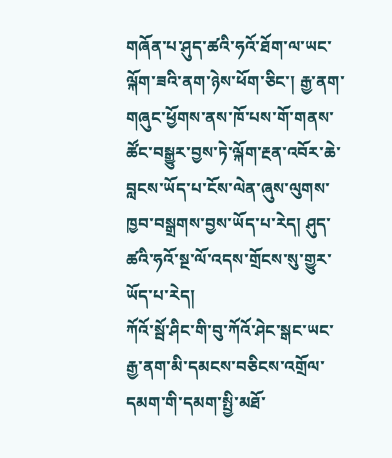གཞོན་པ་ཤུད་ཚའི་ཧའོ་ཐོག་ལ་ཡང་ལྐོག་ཟའི་ནག་ཉེས་ཕོག་ཅིང་། རྒྱ་ནག་གཞུང་ཕྱོགས་ནས་ཁོ་པས་གོ་གནས་ཚོང་བསྒྱུར་བྱས་ཏེ་ལྐོག་རྔན་འབོར་ཆེ་བླངས་ཡོད་པ་ངོས་ལེན་ཞུས་ལུགས་ཁྱབ་བསྒྲགས་བྱས་ཡོད་པ་རེད། ཤུད་ཚའི་ཧའོ་སྔ་ལོ་འདས་གྲོངས་སུ་གྱུར་ཡོད་པ་རེད།
ཀོའོ་སྦོ་ཤིང་གི་བུ་ཀོའོ་ཤེང་སྒང་ཡང་རྒྱ་ནག་མི་དམངས་བཅིངས་འགྲོལ་དམག་གི་དམག་སྤྱི་མཐོ་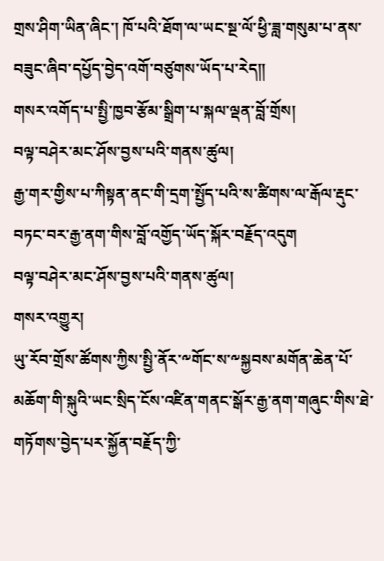གྲས་ཤིག་ཡིན་ཞིང་། ཁོ་པའི་ཐོག་ལ་ཡང་སྔ་ལོ་ཕྱི་ཟླ་གསུམ་པ་ནས་བཟུང་ཞིབ་དཔྱོད་བྱེད་འགོ་བཙུགས་ཡོད་པ་རེད༎
གསར་འགོད་པ་སྤྱི་ཁྱབ་རྩོམ་སྒྲིག་པ་སྐལ་ལྡན་བློ་གྲོས།
བལྟ་བཤེར་མང་ཤོས་བྱས་པའི་གནས་ཚུལ།
རྒྱ་གར་གྱིས་པ་ཀིསྟན་ནང་གི་དྲག་སྤྱོད་པའི་ས་ཚིགས་ལ་རྒོལ་རྡུང་བཏང་བར་རྒྱ་ནག་གིས་བློ་འགྱོད་ཡོད་སྐོར་བརྗོད་འདུག
བལྟ་བཤེར་མང་ཤོས་བྱས་པའི་གནས་ཚུལ།
གསར་འགྱུར།
ཡུ་རོབ་གྲོས་ཚོགས་ཀྱིས་སྤྱི་ནོར་༸གོང་ས་༸སྐྱབས་མགོན་ཆེན་པོ་མཆོག་གི་སྐུའི་ཡང་སྲིད་ངོས་འཛིན་གནང་སྒོར་རྒྱ་ནག་གཞུང་གིས་ཐེ་གཏོགས་བྱེད་པར་སྐྱོན་བརྗོད་ཀྱི་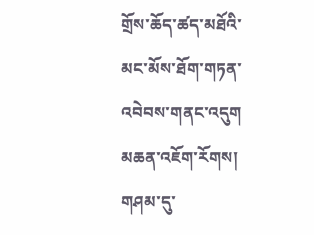གྲོས་ཆོད་ཚད་མཐོའི་མང་མོས་ཐོག་གཏན་འབེབས་གནང་འདུག
མཆན་འཇོག་རོགས།
གཤམ་དུ་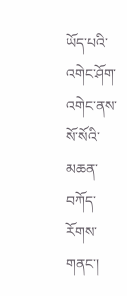ཡོད་པའི་འགེང་ཤོག་འགེང་ནས་སོ་སོའི་མཆན་བཀོད་རོགས་གནང་།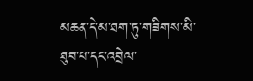མཆན་དེ་མ་ཐག་ཏུ་གཟིགས་མི་ཐུབ་པ་དང་འབྲེལ་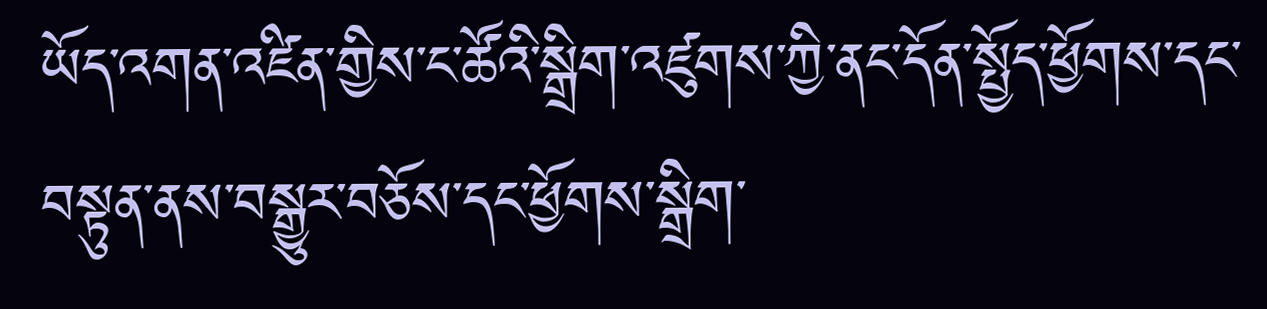ཡོད་འགན་འཛིན་གྱིས་ང་ཚོའི་སྒྲིག་འཛུགས་ཀྱི་ནང་དོན་སྤྱོད་ཕྱོགས་དང་བསྟུན་ནས་བསྒྱུར་བཅོས་དང་ཕྱོགས་སྒྲིག་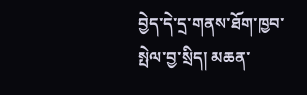བྱེད་དེ་དྲ་གནས་ཐོག་ཁྱབ་སྤེལ་བྱ་སྲིད། མཆན་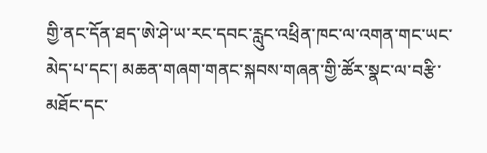གྱི་ནང་དོན་ཐད་ཨེ་ཤེ་ཡ་རང་དབང་རླུང་འཕྲིན་ཁང་ལ་འགན་གང་ཡང་མེད་པ་དང་། མཆན་གཞག་གནང་སྐབས་གཞན་གྱི་ཚོར་སྣང་ལ་བརྩི་མཐོང་དང་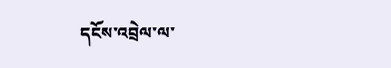དངོས་འབྲེལ་ལ་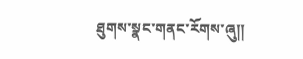ཐུགས་སྣང་གནང་རོགས་ཞུ༎